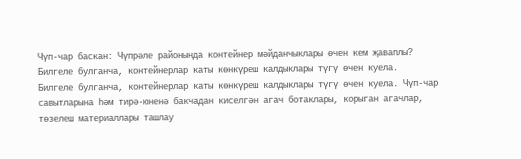Чүп-чар баскан: Чүпрәле районында контейнер мәйданчыклары өчен кем җаваплы?
Билгеле булганча, контейнерлар каты көнкүреш калдыклары түгү өчен куела.
Билгеле булганча, контейнерлар каты көнкүреш калдыклары түгү өчен куела. Чүп-чар савытларына һәм тирә-юненә бакчадан киселгән агач ботаклары, корыган агачлар, төзелеш материаллары ташлау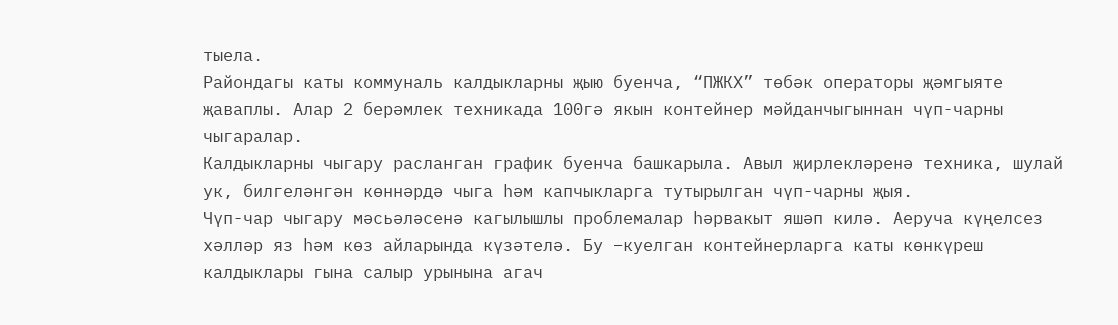тыела.
Райондагы каты коммуналь калдыкларны җыю буенча, “ПЖКХ” төбәк операторы җәмгыяте җаваплы. Алар 2 берәмлек техникада 100гә якын контейнер мәйданчыгыннан чүп-чарны чыгаралар.
Калдыкларны чыгару расланган график буенча башкарыла. Авыл җирлекләренә техника, шулай ук, билгеләнгән көннәрдә чыга һәм капчыкларга тутырылган чүп-чарны җыя.
Чүп-чар чыгару мәсьәләсенә кагылышлы проблемалар һәрвакыт яшәп килә. Аеруча күңелсез хәлләр яз һәм көз айларында күзәтелә. Бу –куелган контейнерларга каты көнкүреш калдыклары гына салыр урынына агач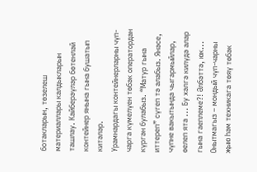ботакларын, төзелеш материаллары калдыкларын ташлау. Кайберәүләр бөтенләй контейнер янына гына бушатып китәләр.
Урамнардагы контейнерларны чүп-чарга күмелүен төбәк оператордан күргән булабыз. “Матур гына иттереп” сүгеп тә алабыз. Янәсе, чүпне вакытында чыгармыйлар, өелеп ята ... Бу хәлгә килүдә алар гына гаеплеме?! Әлбәттә, юк...
Онытмагыз – мондый чүп-чарны җыю һәм техникага төяү төбәк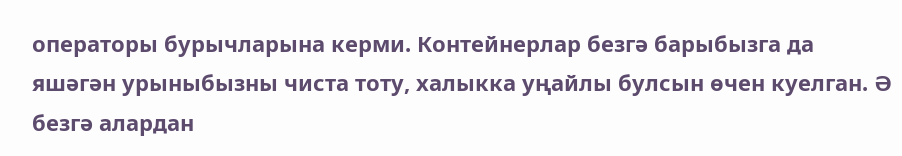операторы бурычларына керми. Контейнерлар безгә барыбызга да яшәгән урыныбызны чиста тоту, халыкка уңайлы булсын өчен куелган. Ә безгә алардан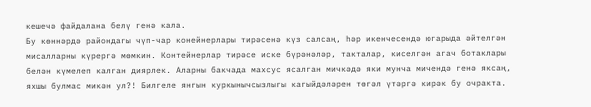кешечә файдалана белү генә кала.
Бу көннәрдә райондагы чүп-чар конейнерлары тирәсенә күз салсаң, һәр икенчесендә югарыда әйтелгән мисалларны күрергә мөмкин. Контейнерлар тирәсе иске бүрәнәләр, такталар, киселгән агач ботаклары белән күмелеп калган диярлек. Аларны бакчада махсус ясалган мичкәдә яки мунча мичендә генә яксаң, яхшы булмас микән ул?! Билгеле янгын куркынычсызлыгы кагыйдәләрен төгәл үтәргә кирәк бу очракта.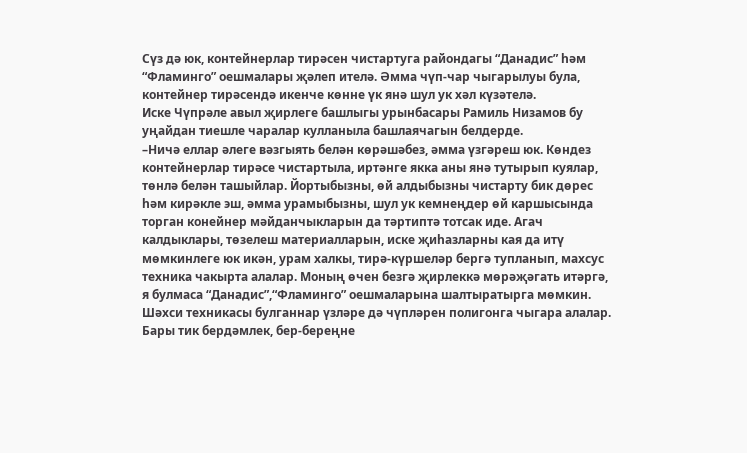Сүз дә юк, контейнерлар тирәсен чистартуга райондагы “Данадис” һәм “Фламинго” оешмалары җәлеп ителә. Әмма чүп-чар чыгарылуы була, контейнер тирәсендә икенче көнне үк янә шул ук хәл күзәтелә.
Иске Чүпрәле авыл җирлеге башлыгы урынбасары Рамиль Низамов бу уңайдан тиешле чаралар кулланыла башлаячагын белдерде.
–Ничә еллар әлеге вәзгыять белән көрәшәбез, әмма үзгәреш юк. Көндез контейнерлар тирәсе чистартыла, иртәнге якка аны янә тутырып куялар, төнлә белән ташыйлар. Йортыбызны, өй алдыбызны чистарту бик дөрес һәм кирәкле эш, әмма урамыбызны, шул ук кемнеңдер өй каршысында торган конейнер мәйданчыкларын да тәртиптә тотсак иде. Агач калдыклары, төзелеш материалларын, иске җиһазларны кая да итү мөмкинлеге юк икән, урам халкы, тирә-күршеләр бергә тупланып, махсус техника чакырта алалар. Моның өчен безгә җирлеккә мөрәҗәгать итәргә, я булмаса “Данадис”,“Фламинго” оешмаларына шалтыратырга мөмкин. Шәхси техникасы булганнар үзләре дә чүпләрен полигонга чыгара алалар. Бары тик бердәмлек, бер-береңне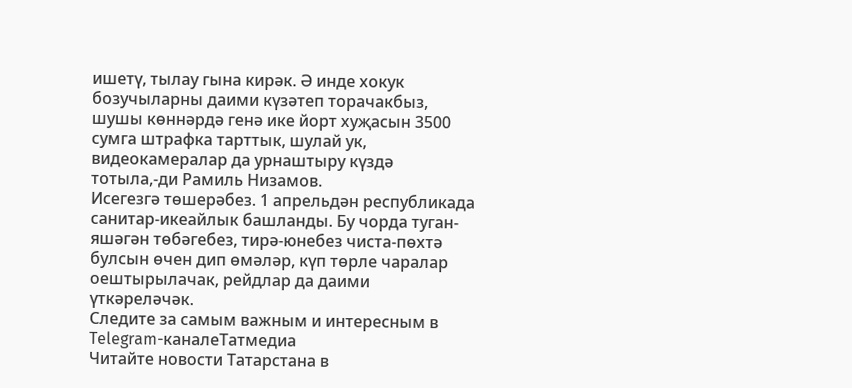ишетү, тылау гына кирәк. Ә инде хокук бозучыларны даими күзәтеп торачакбыз, шушы көннәрдә генә ике йорт хуҗасын 3500 сумга штрафка тарттык, шулай ук, видеокамералар да урнаштыру күздә тотыла,-ди Рамиль Низамов.
Исегезгә төшерәбез. 1 апрельдән республикада санитар-икеайлык башланды. Бу чорда туган-яшәгән төбәгебез, тирә-юнебез чиста-пөхтә булсын өчен дип өмәләр, күп төрле чаралар оештырылачак, рейдлар да даими үткәреләчәк.
Следите за самым важным и интересным в Telegram-каналеТатмедиа
Читайте новости Татарстана в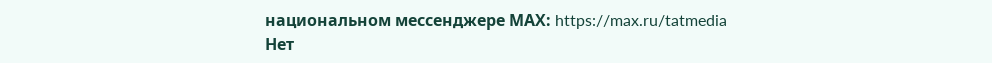национальном мессенджере MАХ: https://max.ru/tatmedia
Нет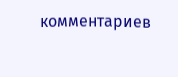комментариев